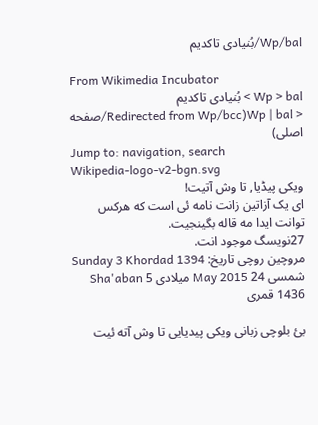Wp/bal/بُنیادی تاکدیم

From Wikimedia Incubator
Wp > bal > بُنیادی تاکدیم
< Wp | bal(Redirected from Wp/bcc/صفحه اصلی)
Jump to: navigation, search
Wikipedia-logo-v2-bgn.svg
ویکی پیڈیا, تا وش آتیت!
ای یک آزاتین زانت نامه ئی است که هرکس توانت ایدا مه قاله بگینجیت.
27نویسگ موجود انت.
مروچین روچی تاریخ: Sunday 3 Khordad 1394 شمسی 24 May 2015 میلادی 5 Sha'aban 1436 قمری

بئ بلوچی زبانی ویکی پیدیایی تا وش آته ئیت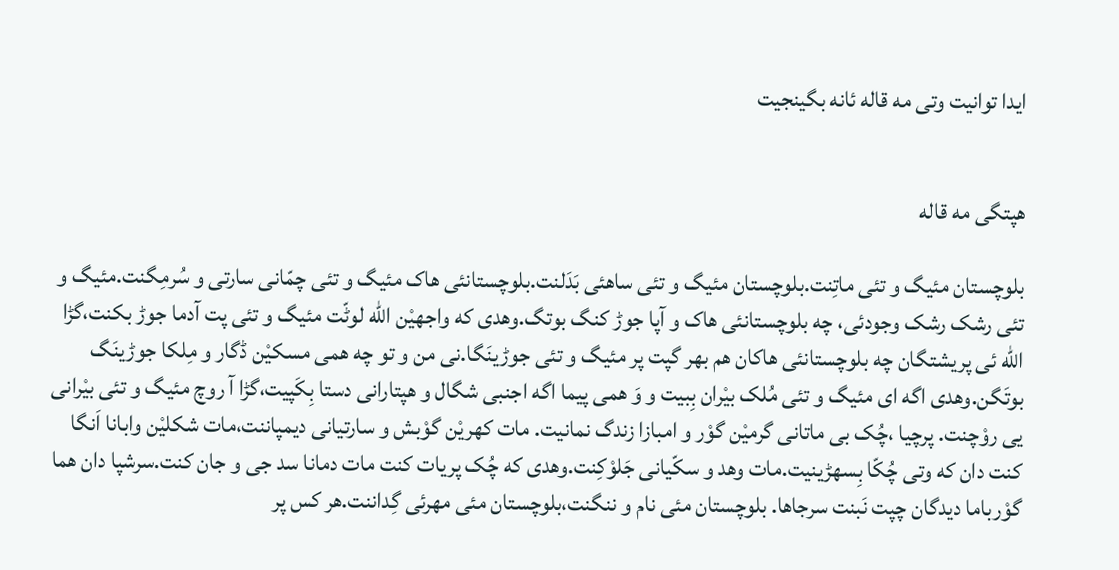ایدا توانیت وتی مه قاله ئانه بگینجیت


هپتگی مه قاله

بلوچستان مئیگ و تئی ماتِنت.بلوچستان مئیگ و تئی ساهئی بَدَلنت.بلوچستانئی هاک مئیگ و تئی چمّانی سارتی و سُرمِگنت.مئیگ و تئی رشک رشک وجودئی، چه بلوچستانئی هاک و آپا جوڑ کنگ بوتگ.وهدی که واجهیْن الله لوٹّت مئیگ و تئی پت آدما جوڑ بکنت،گڑا الله ئی پریشتگان چه بلوچستانئی هاکان هم بهر گپت پر مئیگ و تئی جوڑینَگا.نی من و تو چه همی مسکیْن ڈگار و مِلکا جوڑینَگ بوتَگن.وهدی اگه ای مئیگ و تئی مُلک بیْران بِبیت و وَ همی پیما اگه اجنبی شگال و هپتارانی دستا بِکَپیت،گڑا آ روچ مئیگ و تئی بیْرانی یی روْچنت. پرچیا ،چُک بی ماتانی گرمیْن گوْر و امبازا زندگ نمانیت. مات کهریْن گوْبش و سارتیانی دیمپاننت،مات شکلیْن وابانا اَنگا کنت دان که وتی چُکّا بِسهڑینیت.مات وهد و سکّیانی جَلوْکِنت.وهدی که چُک پریات کنت مات دمانا سد جی و جان کنت.سرشپا دان هما گوْرباما دیدگان چپت نَبنت سرجاها. بلوچستان مئی نام و ننگنت،بلوچستان مئی مهرئی گِداننت.هر کس پر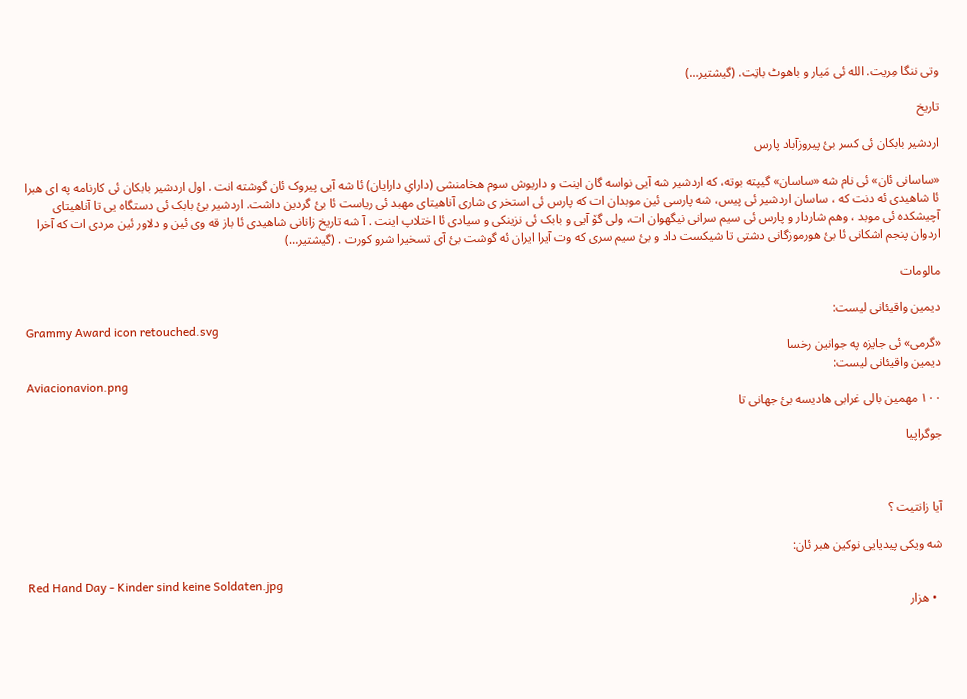وتی ننگا مِریت. الله ئی مَیار و باهوٹ باتِت. (گیشتیر…)

تاریخ

اردشیر بابکان ئی کسر بئ پیروزآباد پارس

«ساسانی ئان» ئی نام شه «ساسان» گیپته بوته، که اردشیر شه آیی نواسه گان اینت و داریوش سوم هخامنشی (دارایِ دارایان) ئا شه آیی پیروک ئان گوشته انت . اول اردشیر بابکان ئی کارنامه په ای هبرا ئا شاهیدی ئه دنت که ، ساسان اردشیر ئی پیس، شه پارسی ئین موبدان ات که پارس ئی استخر ی شاری آناهیتای مهبد ئی ریاست ئا بئ گردین داشت. اردشیر بئ بابک ئی دستگاه یی تا آناهیتای آچیشکده ئی موبد ، وهم شاردار و پارس ئی سیم سرانی نیگهوان ات، ولی گۆ آیی و بابک ئی نزینکی و سیادی ئا اختلاپ اینت . آ شه تاریخ زانانی شاهیدی ئا باز قه وی ئین و دلاور ئین مردی ات که آخرا اردوان پنجم اشکانی ئا بئ هورموزگانی دشتی تا شیکست داد و بئ سیم سری که وت آیرا ایران ئه گوشت بئ آی تسخیرا شرو کورت . (گیشتیر…)

مالومات

دیمین واقیئانی لیست:
Grammy Award icon retouched.svg
«گرمی» ئی جایزه په جوانین رخسا
دیمین واقیئانی لیست:
Aviacionavion.png
۱۰۰ مهمین بالی غرابی هادیسه بئ جهانی تا

جوگراپیا



آیا زانتیت ؟

شه ویکی پیدیایی نوکین هبر ئان:

Red Hand Day - Kinder sind keine Soldaten.jpg
  • هزار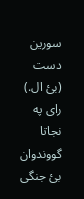سورین دست (بئ ال.) رای په نجاتا گووندوان بئ جنگی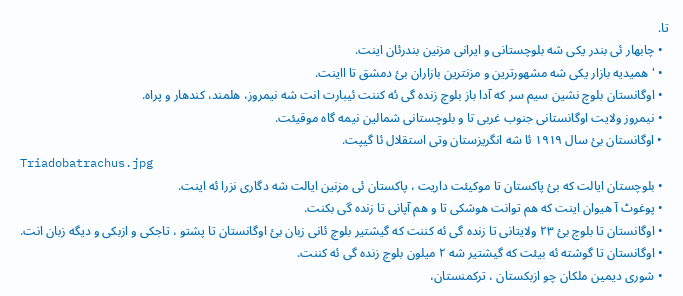تا.
  • چابهار ئی بندر یکی شه بلوچستانی و ایرانی مزنین بندرئان اینت.
  • 'همیدیه بازار یکی شه مشهورترین و مزنترین بازاران بئ دمشق تا ااینت.
  • اوگانستان بلوچ نشین سیم سر که آدا باز بلوچ زنده گی ئه کننت ئیبارت انت شه نیمروز، هلمند، کندهار و پراه.
  • نیمروز ولایت اوگانستانی جنوب غربی تا و بلوچستانی شمالین نیمه گاه موقیئت.
  • اوگانستان بئ سال ۱۹۱۹ ئا شه انگریزستان وتی استقلال ئا گیپت.
Triadobatrachus.jpg
  • بلوچستان ایالت که بئ پاکستان تا موکیئت داریت ، پاکستان ئی مزنین ایالت شه دگاری نزرا ئه اینت.
  • پوغوٹ آ هیوان اینت که هم توانت هوشکی تا و هم آپانی تا زنده گی بکنت.
  • اوگانستان تا بلوچ بئ ۲۳ ولایتانی تا زنده گی ئه کننت که گیشتیر بلوچ ئانی زبان بئ اوگانستان تا پشتو ، تاجکی و ازبکی و دیگه زبان انت.
  • اوگانستان تا گوشته ئه بیئت که گیشتیر شه ۲ میلون بلوچ زنده گی ئه کننت.
  • شوری دیمین ملکان چو ازبکستان ، ترکمنستان،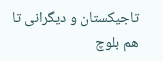تاجیکستان و دیگرانی تا هم بلوچ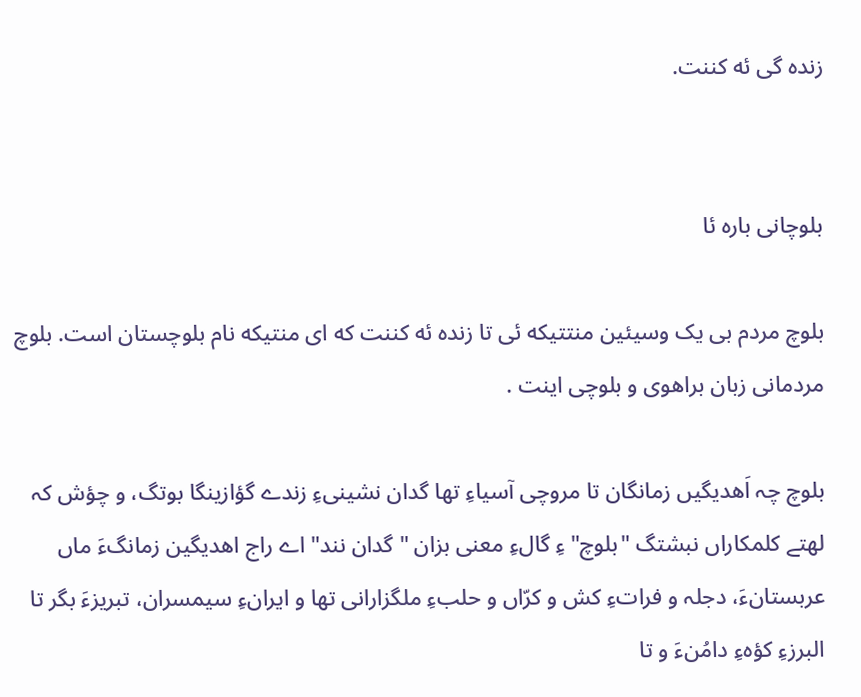زنده گی ئه کننت.


بلوچانی باره ئا

بلوچ مردم بی یک وسیئین منتتیکه ئی تا زنده ئه کننت که ای منتیکه نام بلوچستان است. بلوچ مردمانی زبان براهوی و بلوچی اینت .

بلوچ چہ اَھدیگیں زمانگان تا مروچی آسیاءِ تھا گدان نشینیءِ زندے گؤازینگا بوتگ، و چؤش کہ لھتے کلمکاراں نبشتگ "بلوچ"ءِ گالءِ معنی بزان "گدان نند" اے راج اھدیگین زمانگءَ ماں عربستانءَ، دجلہ و فراتءِ کش و کرّاں و حلبءِ ملگزارانی تھا و ایرانءِ سیمسران، تبریزءَ بگر تا البرزءِ کؤہءِ دامُنءَ و تا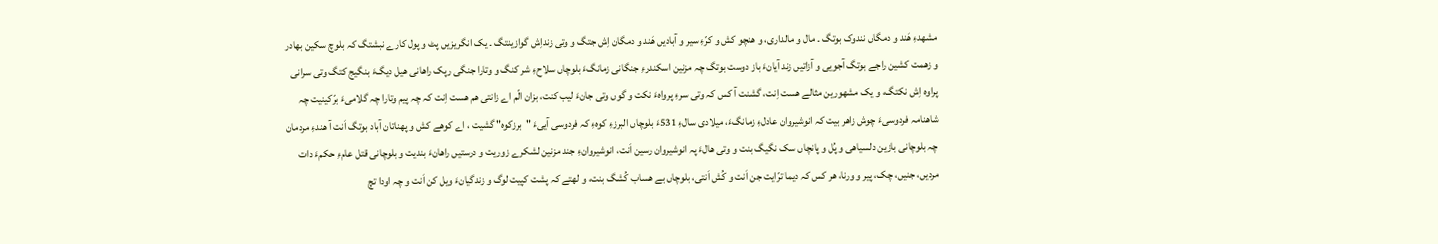مشھدءِ ھَند و دمگاں نندوک بوتگ ۔ مال و مالداری، و ھنچو کش و کرّءِ سیر و آبادیں ھَند و دمگان اِش جتگ و وتی زنداِش گوازینتگ ۔ یک انگریزیں پٹ و پول کارے نبشتگ کہ بلوچ سکین بھادر و زھمت کشین راجے بوتگ آجویی و آزاتیں زند آيانءَ باز دوست بوتگ چہ مزنین اسکندرءِ جنگانی زمانگءَ بلوچاں سلاحءِ شر کنگ و وتارا جنگی رپک راھانی ھیل دیگءَ بنگیج کتگ وتی سرانی پراوہ اِش نکتگ، و یک مشھورین مثالے ھست اِنت، گشنت آ کس کہ وتی سرءِ پرواہءَ نکت و گوں وتی جانءَ لیب کنت، بزان الّم اے زانتی ھم ھست اِنت کہ چہ پیم وتارا چہ گلامیءَ برّکینیت چہ شاھنامہ فردوسیءَ چوش زاھر بیت کہ انوشیروان عادلءِ زمانگءَ، میلادی سالءِ 531ءَ بلوچاں البرزءِ کوہءِ کہ فردوسی آییءَ "برزکوہ" گشیت ، اے کوھے کش و پھناتان آباد بوتگ اَنت آ ھندءِ مردمان چہ بلوچانی بازین دلسیاھی و پُل و پانچاں سک نگیگ بنت و وتی ھالءَ پہ انوشیروان رسین اَنت، انوشیروانءِ جند مزنین لشکرے زوریت و درستیں راھانءَ بندیت و بلوچانی قتل عامءِ حکمءَ دات مردیں، جنیں، چک، پیر و ورنا، ھر کس کہ دیما ترّایت جن اَنت و کُش اَنتی، بلوچاں بے ھساب کُشگ بنت، و لھتے کہ پشت کپیت لوگ و زندگیانءَ ویل کن اَنت و چہ اودا تچ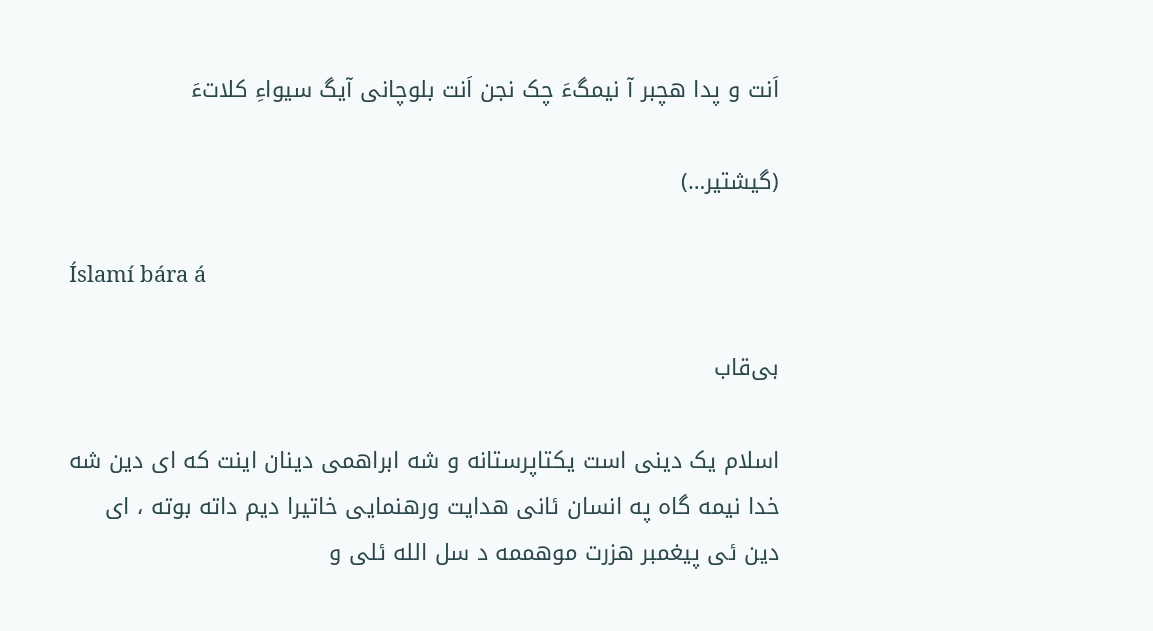اَنت و پدا ھچبر آ نیمگءَ چک نجن اَنت بلوچانی آیگ سیواءِ کلاتءَ

(گیشتیر…)

Íslamí bára á

بی‌قاب

اسلام یک دینی است یکتاپرستانه و شه ابراهمی دینان اینت که ای دین شه خدا نیمه گاه په انسان ئانی هدایت ورهنمایی خاتیرا دیم داته بوته ، ای دین ئی پیغمبر هزرت موهممه د سل الله ئلی و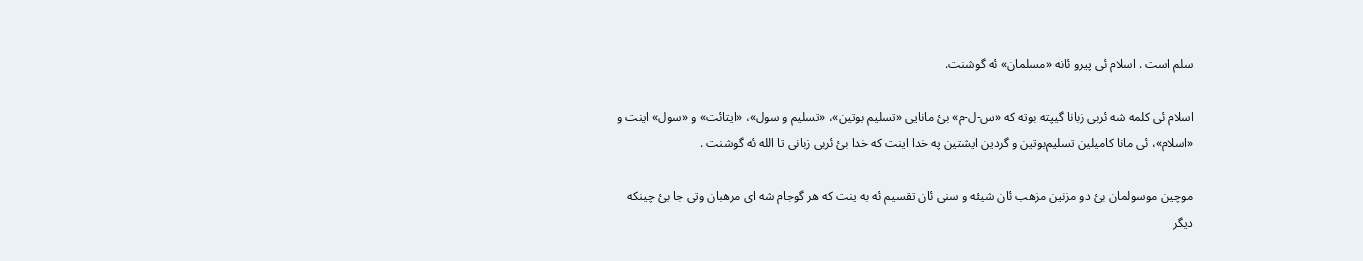سلم است . اسلام ئی پیرو ئانه «مسلمان» ئه گوشنت.

اسلام ئی کلمه شه ئربی زبانا گیپته بوته که «س-ل-م» بئ مانایی «تسلیم بوتین»، «تسلیم و سول»، «ایتائت» و «سول» اینت و «اسلام»، ئی مانا کامیلین تسلیم‌بوتین و گردین ایشتین په خدا اینت که خدا بئ ئربی زبانی تا الله ئه گوشنت .

موچین موسولمان بئ دو مزنین مزهب ئان شیئه و سنی ئان تقسیم ئه به ینت که هر گوجام شه ای مرهبان وتی جا بئ چینکه دیگر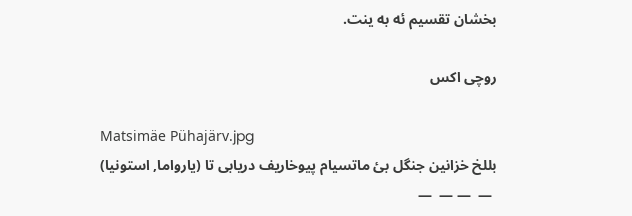بخشان تقسیم ئه به ینت.

روچی اکس

Matsimäe Pühajärv.jpg
بللخ خزانین جنگل بئ ماتسیام پیوخاریف دریابی تا (یارواما, استونیا)
 —  — —  —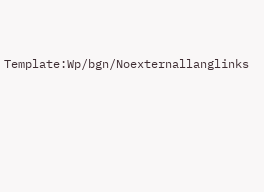Template:Wp/bgn/Noexternallanglinks